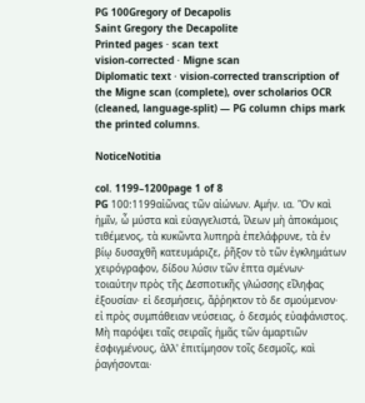PG 100Gregory of Decapolis
Saint Gregory the Decapolite
Printed pages · scan text
vision-corrected · Migne scan
Diplomatic text · vision-corrected transcription of the Migne scan (complete), over scholarios OCR (cleaned, language-split) — PG column chips mark the printed columns.

NoticeNotitia

col. 1199–1200page 1 of 8
PG 100:1199αἰῶνας τῶν αἰώνων. Αμήν. ια. Ὃν καὶ ἡμῖν, ὦ μύστα καὶ εὐαγγελιστά, ἵλεων μὴ ἀποκάμοις τιθέμενος, τὰ κυκῶντα λυπηρὰ ἐπελάφρυνε, τὰ ἐν βίῳ δυσαχθῆ κατευμάριζε, ῥῆξον τὸ τῶν ἐγκλημάτων χειρόγραφον, δίδου λύσιν τῶν ἑπτα σμένων· τοιαύτην πρὸς τῆς Δεσποτικῆς γλώσσης εἴληφας ἐξουσίαν· εἰ δεσμήσεις, ἄῤῥηκτον τὸ δε σμούμενον· εἰ πρὸς συμπάθειαν νεύσειας, ὁ δεσμός εὐαφάνιστος. Μὴ παρόψει ταῖς σειραῖς ἡμᾶς τῶν ἁμαρτιῶν ἐσφιγμένους, ἀλλ' ἐπιτίμησον τοῖς δεσμοῖς, καὶ ῥαγήσονται·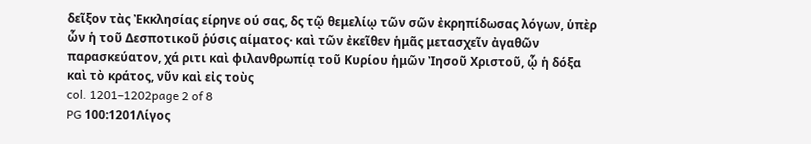δεῖξον τὰς Ἐκκλησίας είρηνε ού σας, δς τῷ θεμελίῳ τῶν σῶν ἐκρηπίδωσας λόγων, ὑπὲρ ὧν ἡ τοῦ Δεσποτικοῦ ῥύσις αίματος· καὶ τῶν ἐκεῖθεν ἡμᾶς μετασχεῖν ἀγαθῶν παρασκεύατον, χά ριτι καὶ φιλανθρωπίᾳ τοῦ Κυρίου ἡμῶν Ἰησοῦ Χριστοῦ, ᾧ ἡ δόξα καὶ τὸ κράτος, νῦν καὶ εἰς τοὺς
col. 1201–1202page 2 of 8
PG 100:1201Λίγος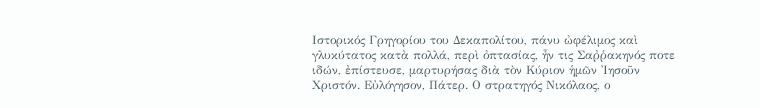Ιστορικός Γρηγορίου του Δεκαπολίτου, πάνυ ὠφέλιμος καὶ γλυκύτατος κατὰ πολλά, περὶ ὀπτασίας, ἦν τις Σαῤῥακηνός ποτε ιδών, ἐπίστευσε, μαρτυρήσας διὰ τὸν Κύριον ἡμῶν Ἰησοῦν Χριστόν. Εὐλόγησον, Πάτερ. Ο στρατηγός Νικόλαος, ο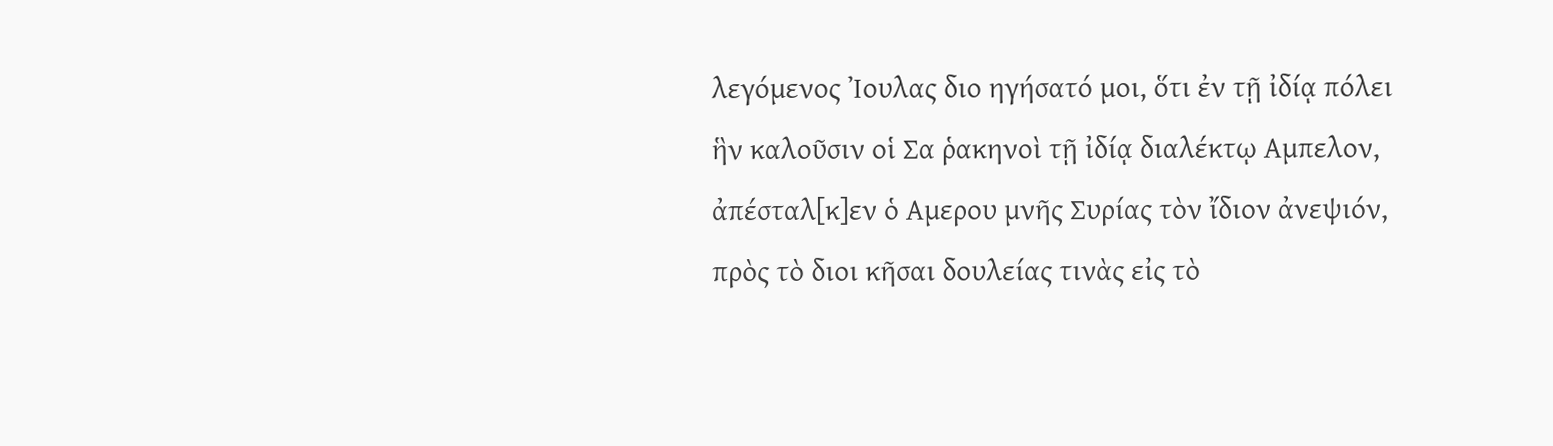λεγόμενος Ἰουλας διο ηγήσατό μοι, ὅτι ἐν τῇ ἰδίᾳ πόλει ἣν καλοῦσιν οἱ Σα ῥακηνοὶ τῇ ἰδίᾳ διαλέκτῳ Αμπελον, ἀπέσταλ[κ]εν ὁ Αμερου μνῆς Συρίας τὸν ἴδιον ἀνεψιόν, πρὸς τὸ διοι κῆσαι δουλείας τινὰς εἰς τὸ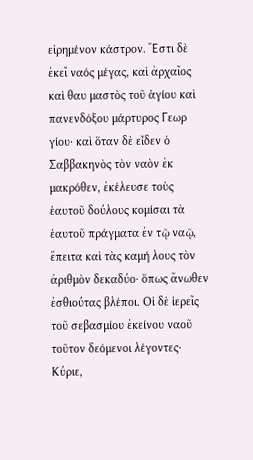εἰρημένον κάστρον. Ἔστι δὲ ἐκεῖ ναός μέγας, καὶ ἀρχαῖος καὶ θαυ μαστὸς τοῦ ἁγίου καὶ πανενδόξου μάρτυρος Γεωρ γίου· καὶ ὅταν δὲ εἶδεν ὁ Σαββακηνὸς τὸν ναὸν ἐκ μακρόθεν, ἐκέλευσε τοὺς ἑαυτοῦ δούλους κομίσαι τὰ ἑαυτοῦ πράγματα ἐν τῷ ναῷ, ἔπειτα καὶ τὰς καμή λους τὸν ἀριθμὸν δεκαδύο· ὅπως ἄνωθεν ἐσθιούτας βλέποι. Οἱ δὲ ἱερεῖς τοῦ σεβασμίου ἐκείνου ναοῦ τοῦτον δεόμενοι λέγοντες· Κύριε,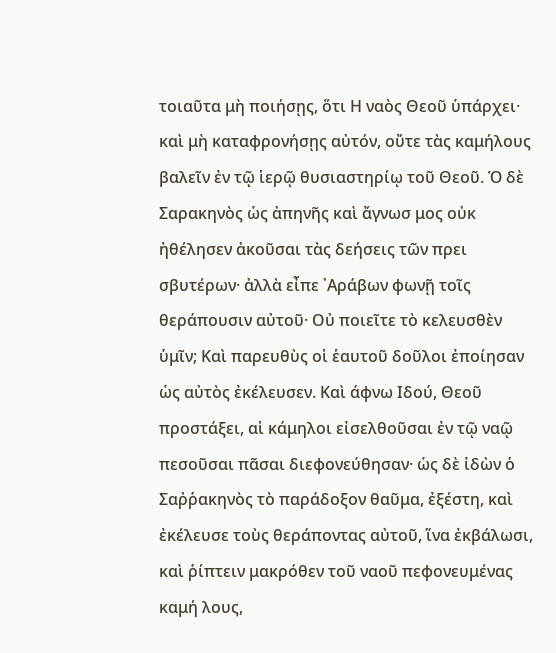τοιαῦτα μὴ ποιήσῃς, ὅτι Η ναὸς Θεοῦ ὑπάρχει· καὶ μὴ καταφρονήσῃς αὐτόν, οὔτε τὰς καμήλους βαλεῖν ἐν τῷ ἱερῷ θυσιαστηρίῳ τοῦ Θεοῦ. Ὁ δὲ Σαρακηνὸς ὡς ἀπηνῆς καὶ ἄγνωσ μος οὐκ ἠθέλησεν ἀκοῦσαι τὰς δεήσεις τῶν πρει σβυτέρων· ἀλλὰ εἶπε ᾿Αράβων φωνῇ τοῖς θεράπουσιν αὐτοῦ· Οὐ ποιεῖτε τὸ κελευσθὲν ὑμῖν; Καὶ παρευθὺς οἱ ἑαυτοῦ δοῦλοι ἐποίησαν ὡς αὐτὸς ἐκέλευσεν. Καὶ άφνω Ιδού, Θεοῦ προστάξει, αἱ κάμηλοι εἰσελθοῦσαι ἐν τῷ ναῷ πεσοῦσαι πᾶσαι διεφονεύθησαν· ὡς δὲ ἰδὼν ὁ Σαῤῥακηνὸς τὸ παράδοξον θαῦμα, ἐξέστη, καὶ ἐκέλευσε τοὺς θεράποντας αὐτοῦ, ἵνα ἐκβάλωσι, καὶ ῥίπτειν μακρόθεν τοῦ ναοῦ πεφονευμένας καμή λους,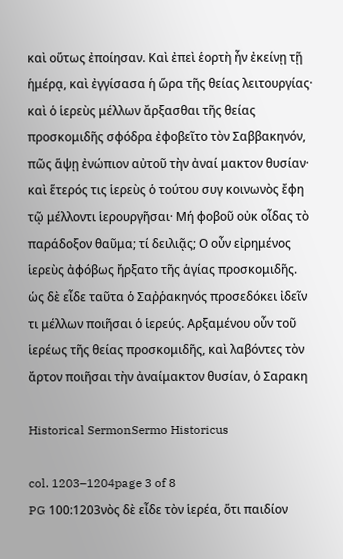καὶ οὕτως ἐποίησαν. Καὶ ἐπεὶ ἑορτὴ ἦν ἐκείνῃ τῇ ἡμέρᾳ, καὶ ἐγγίσασα ἡ ὥρα τῆς θείας λειτουργίας· καὶ ὁ ἱερεὺς μέλλων ἄρξασθαι τῆς θείας προσκομιδῆς σφόδρα ἐφοβεῖτο τὸν Σαββακηνόν, πῶς ἅψῃ ἐνώπιον αὐτοῦ τὴν ἀναί μακτον θυσίαν· καὶ ἕτερός τις ἱερεὺς ὁ τούτου συγ κοινωνὸς ἔφη τῷ μέλλοντι ἱερουργῆσαι· Μή φοβοῦ οὐκ οἶδας τὸ παράδοξον θαῦμα; τί δειλιᾷς; Ο οὖν εἰρημένος ἱερεὺς ἀφόβως ἤρξατο τῆς ἁγίας προσκομιδῆς. ὡς δὲ εἶδε ταῦτα ὁ Σαῤῥακηνός προσεδόκει ἰδεῖν τι μέλλων ποιῆσαι ὁ ἱερεύς. Αρξαμένου οὖν τοῦ ἱερέως τῆς θείας προσκομιδῆς, καὶ λαβόντες τὸν ἄρτον ποιῆσαι τὴν ἀναίμακτον θυσίαν, ὁ Σαρακη

Historical SermonSermo Historicus

col. 1203–1204page 3 of 8
PG 100:1203νὸς δὲ εἶδε τὸν ἱερέα, ὅτι παιδίον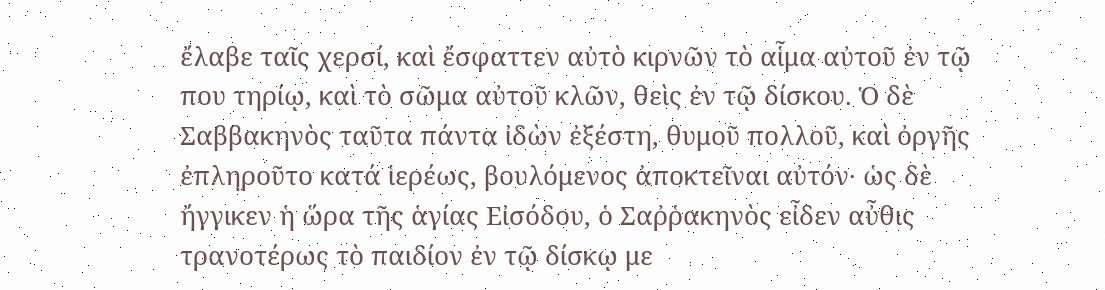ἔλαβε ταῖς χερσί, καὶ ἔσφαττεν αὐτὸ κιρνῶν τὸ αἷμα αὐτοῦ ἐν τῷ που τηρίῳ, καὶ τὸ σῶμα αὐτοῦ κλῶν, θεὶς ἐν τῷ δίσκου. Ὁ δὲ Σαββακηνὸς ταῦτα πάντα ἰδὼν ἐξέστη, θυμοῦ πολλοῦ, καὶ ὀργῆς ἐπληροῦτο κατά ἱερέως, βουλόμενος ἀποκτεῖναι αὐτόν· ὡς δὲ ἤγγικεν ἡ ὥρα τῆς ἁγίας Εἰσόδου, ὁ Σαῤῥακηνὸς εἶδεν αὖθις τρανοτέρως τὸ παιδίον ἐν τῷ δίσκῳ με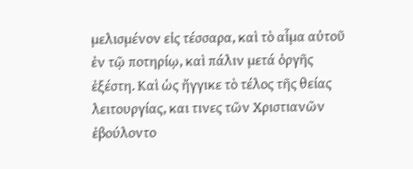μελισμένον εἰς τέσσαρα, καὶ τὸ αἷμα αὐτοῦ ἐν τῷ ποτηρίῳ, καὶ πάλιν μετά ὀργῆς ἐξέστη. Καὶ ὡς ἤγγικε τὸ τέλος τῆς θείας λειτουργίας, και τινες τῶν Χριστιανῶν ἐβούλοντο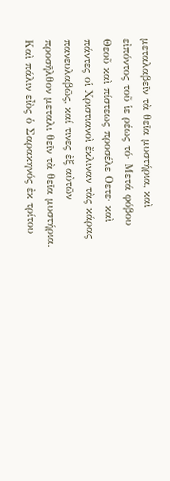μεταλαβεῖν τὰ θεῖα μυστήρια, καὶ εἰπόντος τοῦ ἱε ρέως τό· Μετά φόβου Θεοῦ καὶ πίστεως προσέλε Οετε· καὶ πάντες οἱ Χριστιανοὶ ἔκλιναν τὰς κάρας πανευλαβῶς, καί τινες ἐξ αὐτῶν προσῆλθον μεταλι θεῖν τὰ θεῖα μυστήρια. Καὶ πάλιν εἶὸς ὁ Σαρακηνός ἐκ τρίτου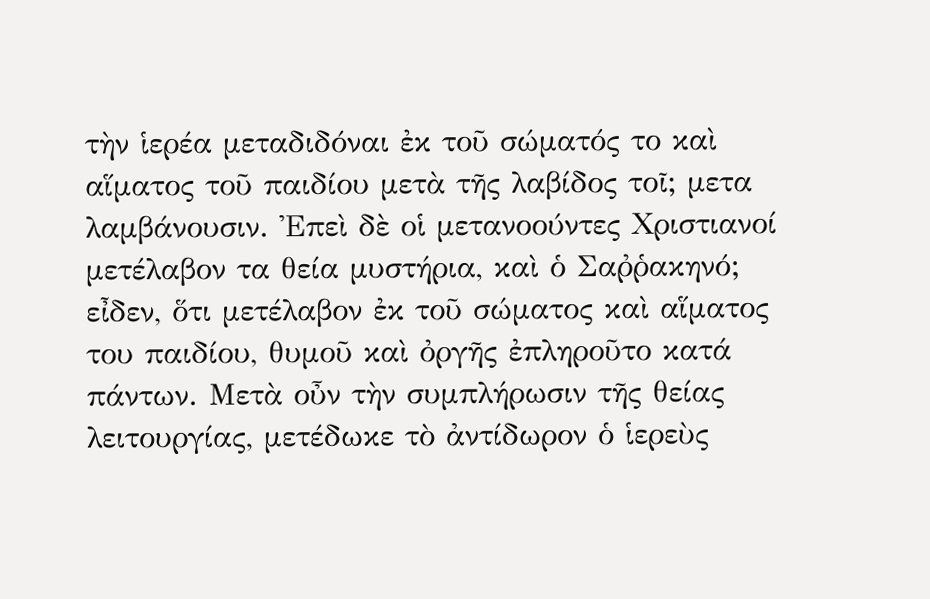τὴν ἱερέα μεταδιδόναι ἐκ τοῦ σώματός το καὶ αἵματος τοῦ παιδίου μετὰ τῆς λαβίδος τοῖ; μετα λαμβάνουσιν. Ἐπεὶ δὲ οἱ μετανοούντες Χριστιανοί μετέλαβον τα θεία μυστήρια, καὶ ὁ Σαῤῥακηνό; εἶδεν, ὅτι μετέλαβον ἐκ τοῦ σώματος καὶ αἵματος του παιδίου, θυμοῦ καὶ ὀργῆς ἐπληροῦτο κατά πάντων. Μετὰ οὖν τὴν συμπλήρωσιν τῆς θείας λειτουργίας, μετέδωκε τὸ ἀντίδωρον ὁ ἱερεὺς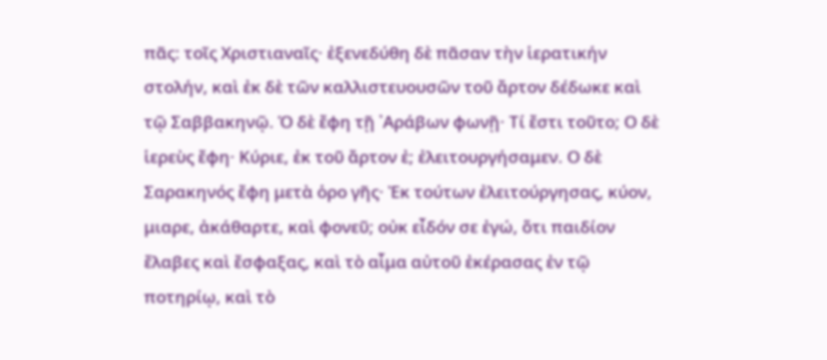πᾶς: τοῖς Χριστιαναῖς· ἐξενεδύθη δὲ πᾶσαν τὴν ἱερατικήν στολήν, καὶ ἐκ δὲ τῶν καλλιστευουσῶν τοῦ ἄρτον δέδωκε καὶ τῷ Σαββακηνῷ. Ὁ δὲ ἔφη τῇ ᾿Αράβων φωνῇ· Τί ἔστι τοῦτο; Ο δὲ ἱερεὺς ἔφη· Κύριε, ἐκ τοῦ ἄρτον ἐ; ἐλειτουργήσαμεν. Ο δὲ Σαρακηνός ἔφη μετὰ ὁρο γῆς· Ἐκ τούτων ἐλειτούργησας, κύον, μιαρε, ἀκάθαρτε, καὶ φονεῦ; οὐκ εἶδόν σε ἐγώ, ὅτι παιδίον ἔλαβες καὶ ἔσφαξας, καὶ τὸ αἷμα αὐτοῦ ἐκέρασας ἐν τῷ ποτηρίῳ, καὶ τὸ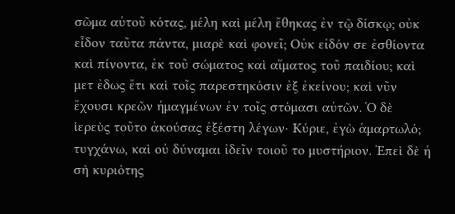σῶμα αὐτοῦ κότας, μέλη καὶ μέλη ἔθηκας ἐν τῷ δίσκῳ; οὐκ εἶδον ταῦτα πάντα, μιαρὲ καὶ φονεῖ; Οὐκ εἰδόν σε ἐσθίοντα καὶ πίνοντα, ἐκ τοῦ σώματος καὶ αἵματος τοῦ παιδίου; καὶ μετ ἐδως ἔτι καὶ τοῖς παρεστηκόσιν ἐξ ἐκείνου; καὶ νῦν ἔχουσι κρεῶν ἡμαγμένων ἐν τοῖς στόμασι αὐτῶν. Ὁ δὲ ἱερεὺς τοῦτο ἀκούσας ἐξέστη λέγων· Κύριε, ἐγὼ ἁμαρτωλό; τυγχάνω, καὶ οὐ δύναμαι ἰδεῖν τοιοῦ το μυστήριον. Ἐπεὶ δὲ ἡ σὴ κυριότης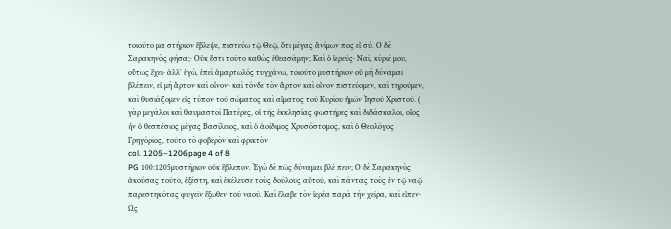τοιοῦτο μα στήριον ἔβλεψε, πιστεύω τῷ Θεῷ, ὅτι μέγας ἄνίμων πος εἶ σύ. Ο δὲ Σαρακηνὸς φήσα;· Οὐκ ἔστι τοῦτο καθὼς ἐθεασάμην; Καὶ ὁ ἱερεύς· Ναί, κύριέ μου, οὕτως ἔχει· ἀλλ' ἐγώ, ἐπεὶ ἁμαρτωλός τυγχάνω, τοιοῦτο μυστήριον οὐ μὴ δύναμαι βλέπειν, εἰ μὴ ἄρτον καὶ οἶνον· καὶ τόνδε τὸν ἄρτον καὶ οἶνον πιστεύομεν, καὶ τηροῦμεν, καὶ θυσιάζομεν εἰς τύπον τοῦ σώματος καὶ αἷματος τοῦ Κυρίου ἡμῶν Ἰησοῦ Χριστοῦ. ( γὰρ μεγάλοι καὶ θαυμαστοί Πατέρες, οἱ τῆς ἐκκλησίας φωστῆρες καὶ διδάσκαλοι, οἷος ἦν ὁ θεσπέσιος μέγας Βασίλειος, καὶ ὁ ἀοίδιμος Χρυσόστομος, καὶ ὁ Θεολόγος Γρηγόριος, τοῦτο τὸ φοβερὸν καὶ φρικτὸν
col. 1205–1206page 4 of 8
PG 100:1205μυστήριον οὐκ ἔβλεπον. Ἐγὼ δὲ πῶς δύναμαι βλέ πειν; Ο δὲ Σαρακηνὸς ἀκούσας τοῦτο, ἐξέστη, καὶ ἐκέλευσε τοὺς δούλους αὐτοῦ, καὶ πάντας τοὺς ἐν τῷ ναῷ παρεστηκότας φυγεῖν ἔξωθεν τοῦ ναοῦ. Καὶ ἔλαβε τὸν ἱερέα παρὰ τὴν χεῖρα, καὶ εἶπεν· Ως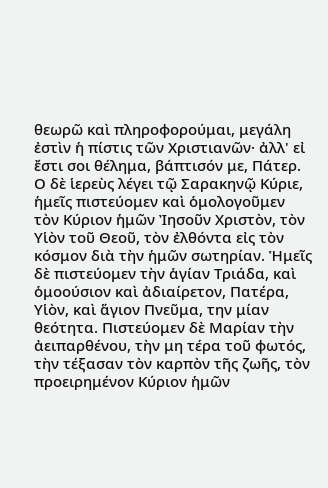θεωρῶ καὶ πληροφορούμαι, μεγάλη ἐστὶν ἡ πίστις τῶν Χριστιανῶν· ἀλλ' εἰ ἔστι σοι θέλημα, βάπτισόν με, Πάτερ. Ο δὲ ἱερεὺς λέγει τῷ Σαρακηνῷ Κύριε, ἡμεῖς πιστεύομεν καὶ ὁμολογοῦμεν τὸν Κύριον ἡμῶν Ἰησοῦν Χριστὸν, τὸν Υἱὸν τοῦ Θεοῦ, τὸν ἐλθόντα εἰς τὸν κόσμον διὰ τὴν ἡμῶν σωτηρίαν. Ἡμεῖς δὲ πιστεύομεν τὴν ἁγίαν Τριάδα, καὶ ὁμοούσιον καὶ ἀδιαίρετον, Πατέρα, Υἱὸν, καὶ ἅγιον Πνεῦμα, την μίαν θεότητα. Πιστεύομεν δὲ Μαρίαν τὴν ἀειπαρθένου, τὴν μη τέρα τοῦ φωτός, τὴν τέξασαν τὸν καρπὸν τῆς ζωῆς, τὸν προειρημένον Κύριον ἡμῶν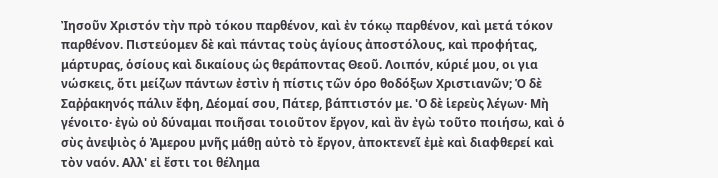Ἰησοῦν Χριστόν τὴν πρὸ τόκου παρθένον, καὶ ἐν τόκῳ παρθένον, καὶ μετά τόκον παρθένον. Πιστεύομεν δὲ καὶ πάντας τοὺς ἁγίους ἀποστόλους, καὶ προφήτας, μάρτυρας, ὁσίους καὶ δικαίους ὡς θεράποντας Θεοῦ. Λοιπόν, κύριέ μου, οι για νώσκεις, ὅτι μείζων πάντων ἐστὶν ἡ πίστις τῶν όρο θοδόξων Χριστιανῶν; Ὁ δὲ Σαῤῥακηνός πάλιν ἔφη, Δέομαί σου, Πάτερ, βάπτιστόν με. 'Ο δὲ ἱερεὺς λέγων· Μὴ γένοιτο· ἐγὼ οὐ δύναμαι ποιῆσαι τοιοῦτον ἔργον, καὶ ἂν ἐγὼ τοῦτο ποιήσω, καὶ ὁ σὺς ἀνεψιὸς ὁ Ἀμερου μνῆς μάθῃ αὐτὸ τὸ ἔργον, ἀποκτενεῖ ἐμὲ καὶ διαφθερεί καὶ τὸν ναόν. Αλλ' εἰ ἔστι τοι θέλημα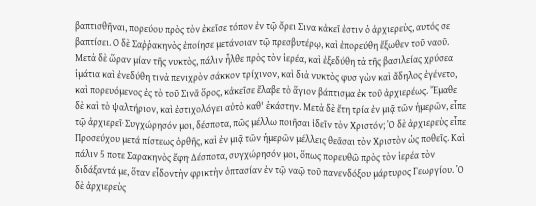βαπτισθῆναι, πορεύου πρὸς τὸν ἐκεῖσε τόπον ἐν τῷ ὄρει Σινα κἀκεῖ ἐστιν ὁ ἀρχιερεὺς, αυτός σε βαπτίσει. Ο δὲ Σαῤῥακηνὸς ἐποίησε μετάνοιαν τῷ πρεσβυτέρῳ, καὶ ἐπορεύθη ἔξωθεν τοῦ ναοῦ. Μετὰ δὲ ὥραν μίαν τῆς νυκτὸς, πάλιν ἦλθε πρὸς τὸν ἱερέα, καὶ ἐξεδύθη τὰ τῆς βασιλείας χρύσεα ἱμάτια καὶ ἐνεδύθη τινὰ πενιχρὸν σάκκον τρίχινον, καὶ διὰ νυκτὸς φυσ γὼν καὶ ἄδηλος ἐγένετο, καὶ πορευόμενος ἐς τὸ τοῦ Σινᾶ ὅρος, κἀκεῖσε ἔλαβε τὸ ἅγιον βάπτισμα ἐκ τοῦ ἀρχιερέως. Ἔμαθε δὲ καὶ τὸ ψαλτήριον, καὶ ἐστιχολόγει αὐτὸ καθ' ἑκάστην. Μετὰ δὲ ἔτη τρία ἐν μιᾷ τῶν ἡμερῶν, εἶπε τῷ ἀρχιερεῖ· Συγχώρησόν μοι, δέσποτα, πῶς μέλλω ποιῆσαι ἰδεῖν τὸν Χριστόν; Ὁ δὲ ἀρχιερεὺς εἶπε Προσεύχου μετά πίστεως ὀρθῆς, καὶ ἐν μιᾷ τῶν ἡμερῶν μέλλεις θεᾶσαι τὸν Χριστὸν ὡς ποθεῖς. Καὶ πάλιν 5 ποτε Σαρακηνὸς ἔφη· Δέσποτα, συγχώρησόν μοι, ὅπως πορευθῶ πρὸς τὸν ἱερέα τὸν διδάξαντά με, ὅταν εἶδοντὴν φρικτὴν ὀπτασίαν ἐν τῷ ναῷ τοῦ πανενδόξου μάρτυρος Γεωργίου. Ὁ δὲ ἀρχιερεὺς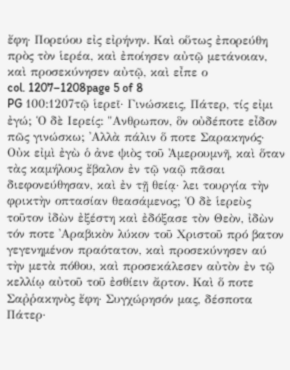ἔφη· Πορεύου εἰς εἰρήνην. Καὶ οὕτως ἐπορεύθη πρὸς τὸν ἱερέα, καὶ ἐποίησεν αὐτῷ μετάνοιαν, καὶ προσεκύνησεν αὐτῷ, καὶ εἶπε ο
col. 1207–1208page 5 of 8
PG 100:1207τῷ ἱερεῖ· Γινώσκεις, Πάτερ, τίς εἰμι ἐγώ; Ὁ δὲ Ιερείς: "Ανθρωπον, ὃν οὐδέποτε εἶδον πῶς γινώσκω; ᾿Αλλὰ πάλιν ὅ ποτε Σαρακηνός· Οὐκ εἰμὶ ἐγὼ ὁ ἀνε ψιὸς τοῦ Ἀμερουμνῆ, καὶ ὅταν τὰς καμήλους ἔβαλον ἐν τῷ ναῷ πᾶσαι διεφονεύθησαν, καὶ ἐν τῇ θείᾳ· λει τουργία τὴν φρικτὴν οπτασίαν θεασάμενος; Ὁ δὲ ἱερεὺς τοῦτον ἰδὼν ἐξέστη καὶ ἐδόξασε τὸν Θεὸν, ἰδὼν τόν ποτε ᾿Αραβικὸν λύκον τοῦ Χριστοῦ πρό βατον γεγενημένον πραότατον, καὶ προσεκύνησεν αύ τὴν μετὰ πόθου, καὶ προσεκάλεσεν αὐτὸν ἐν τῷ κελλίῳ αὐτοῦ τοῦ ἐσθίειν ἄρτον. Καὶ ὅ ποτε Σαῤῥακηνὸς ἔφη· Συγχώρησόν μας, δέσποτα Πάτερ·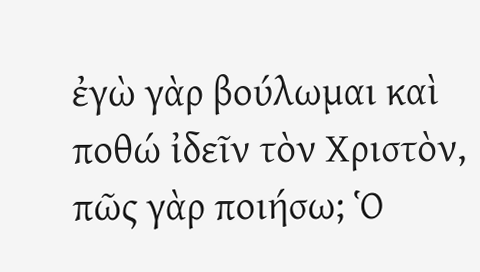ἐγὼ γὰρ βούλωμαι καὶ ποθώ ἰδεῖν τὸν Χριστὸν, πῶς γὰρ ποιήσω; Ὁ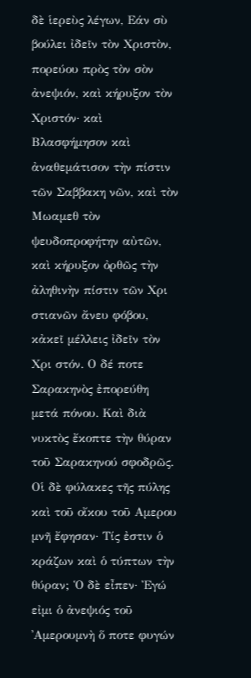δὲ ἱερεὺς λέγων, Εάν σὺ βούλει ἰδεῖν τὸν Χριστὸν, πορεύου πρὸς τὸν σὸν ἀνεψιόν, καὶ κήρυξον τὸν Χριστόν· καὶ Βλασφήμησον καὶ ἀναθεμάτισον τὴν πίστιν τῶν Σαββακη νῶν, καὶ τὸν Μωαμεθ τὸν ψευδοπροφήτην αὐτῶν, καὶ κήρυξον ὀρθῶς τὴν ἀληθινὴν πίστιν τῶν Χρι στιανῶν ἄνευ φόβου, κἀκεῖ μέλλεις ἰδεῖν τὸν Χρι στόν. Ο δέ ποτε Σαρακηνὸς ἐπορεύθη μετά πόνου. Καὶ διὰ νυκτὸς ἔκοπτε τὴν θύραν τοῦ Σαρακηνού σφοδρῶς. Οἱ δὲ φύλακες τῆς πύλης καὶ τοῦ οἴκου τοῦ Αμερου μνῆ ἔφησαν· Τίς ἐστιν ὁ κράζων καὶ ὁ τύπτων τὴν θύραν; Ὁ δὲ εἶπεν· Ἐγώ εἰμι ὁ ἀνεψιός τοῦ ᾿Αμερουμνὴ ὅ ποτε φυγών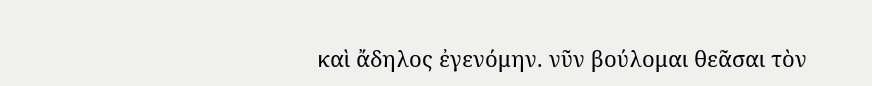καὶ ἄδηλος ἐγενόμην. νῦν βούλομαι θεᾶσαι τὸν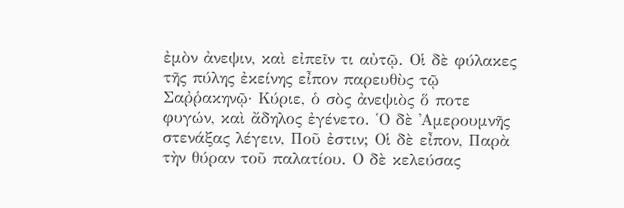ἐμὸν ἀνεψιν, καὶ εἰπεῖν τι αὐτῷ. Οἱ δὲ φύλακες τῆς πύλης ἐκείνης εἶπον παρευθὺς τῷ Σαῤῥακηνῷ· Κύριε, ὁ σὸς ἀνεψιὸς ὅ ποτε φυγών, καὶ ἄδηλος ἐγένετο. ῾Ο δὲ ᾿Αμερουμνῆς στενάξας λέγειν, Ποῦ ἐστιν; Οἱ δὲ εἶπον, Παρὰ τὴν θύραν τοῦ παλατίου. Ο δὲ κελεύσας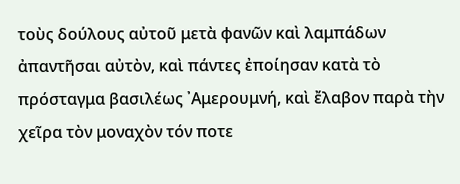τοὺς δούλους αὐτοῦ μετὰ φανῶν καὶ λαμπάδων ἀπαντῆσαι αὐτὸν, καὶ πάντες ἐποίησαν κατὰ τὸ πρόσταγμα βασιλέως ᾿Αμερουμνή, καὶ ἔλαβον παρὰ τὴν χεῖρα τὸν μοναχὸν τόν ποτε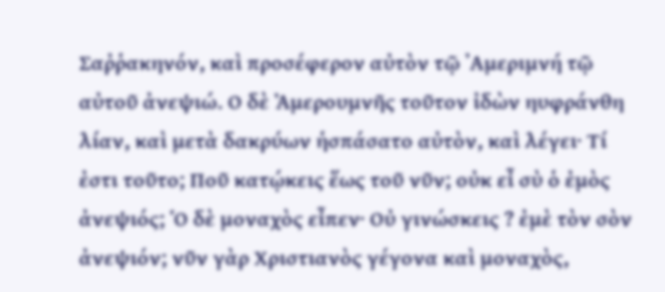Σαῤῥακηνόν, καὶ προσέφερον αὐτὸν τῷ ᾿Αμεριμνή τῷ αὐτοῦ ἀνεψιώ. Ο δὲ Ἀμερουμνῆς τοῦτον ἰδὼν ηυφράνθη λίαν, καὶ μετὰ δακρύων ἡσπάσατο αὐτὸν, καὶ λέγει· Τί ἐστι τοῦτο; Ποῦ κατῴκεις ἕως τοῦ νῦν; οὐκ εἶ σὺ ὁ ἐμὸς ἀνεψιός; Ὁ δὲ μοναχὸς εἶπεν· Οὐ γινώσκεις ? ἐμὲ τὸν σὸν ἀνεψιόν; νῦν γὰρ Χριστιανὸς γέγονα καὶ μοναχὸς,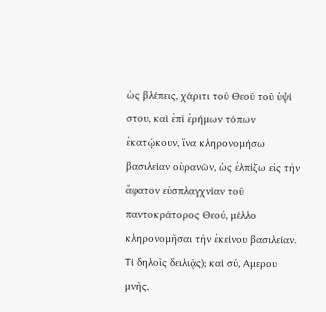ὡς βλέπεις, χάριτι τοῦ Θεοῦ τοῦ ὑψί στου, καὶ ἐπὶ ἐρήμων τόπων ἐκατῴκουν, ἵνα κληρονομήσω βασιλείαν οὐρανῶν, ὡς ἐλπίζω εἰς τὴν ἄφατον εὐσπλαγχνίαν τοῦ παντοκράτορος Θεού, μέλλο κληρονομῆσαι τὴν ἐκείνου βασιλείαν. Τί δηλοῖς δειλιᾷς); καὶ σύ, Αμερου μνῆς,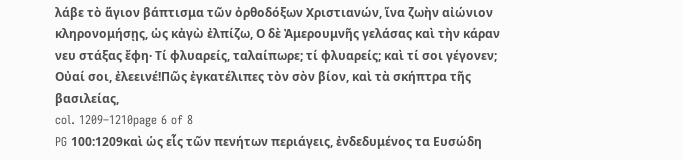λάβε τὸ ἅγιον βάπτισμα τῶν ὀρθοδόξων Χριστιανών, ἵνα ζωὴν αἰώνιον κληρονομήσῃς, ὡς κἀγὼ ἐλπίζω, Ο δὲ Ἀμερουμνῆς γελάσας καὶ τὴν κάραν νευ στάξας ἔφη· Τί φλυαρείς, ταλαίπωρε; τί φλυαρείς; καὶ τί σοι γέγονεν; Οὐαί σοι, ἐλεεινέ!Πῶς ἐγκατέλιπες τὸν σὸν βίον, καὶ τὰ σκήπτρα τῆς βασιλείας,
col. 1209–1210page 6 of 8
PG 100:1209καὶ ὡς εἷς τῶν πενήτων περιάγεις, ἐνδεδυμένος τα Ευσώδη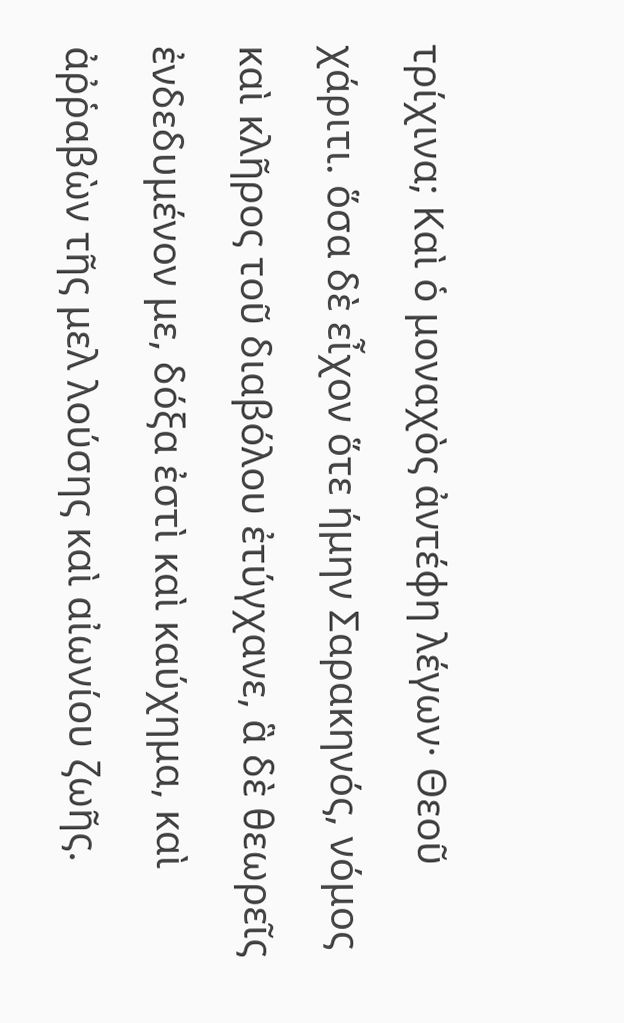τρίχινα; Καὶ ὁ μοναχὸς ἀντέφη λέγων· Θεοῦ χάριτι. ὅσα δὲ εἶχον ὅτε ήμην Σαρακηνός, νόμος καὶ κλῆρος τοῦ διαβόλου ἐτύγχανε, ἃ δὲ θεωρεῖς ἐνδεδυμένον με, δόξα ἐστὶ καὶ καύχημα, καὶ ἀῤῥαβὼν τῆς μελ λούσης καὶ αἰωνίου ζωῆς.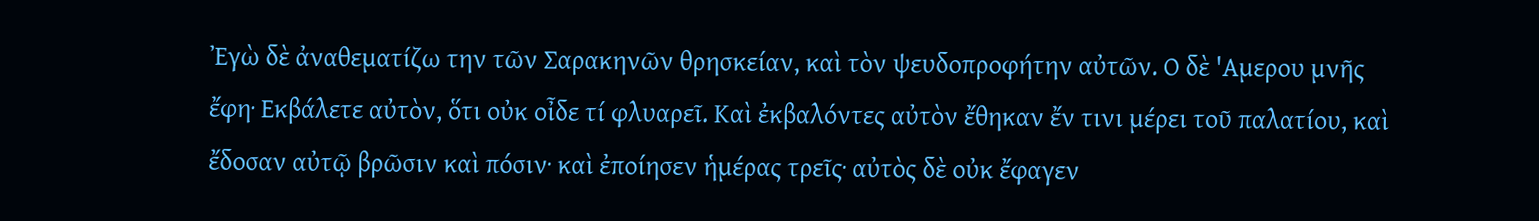Ἐγὼ δὲ ἀναθεματίζω την τῶν Σαρακηνῶν θρησκείαν, καὶ τὸν ψευδοπροφήτην αὐτῶν. Ο δὲ 'Αμερου μνῆς ἔφη· Εκβάλετε αὐτὸν, ὅτι οὐκ οἶδε τί φλυαρεῖ. Καὶ ἐκβαλόντες αὐτὸν ἔθηκαν ἔν τινι μέρει τοῦ παλατίου, καὶ ἔδοσαν αὐτῷ βρῶσιν καὶ πόσιν· καὶ ἐποίησεν ἡμέρας τρεῖς· αὐτὸς δὲ οὐκ ἔφαγεν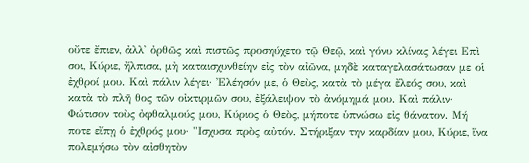οὔτε ἔπιεν, ἀλλ᾽ ὀρθῶς καὶ πιστῶς προσηύχετο τῷ Θεῷ, καὶ γόνυ κλίνας λέγει Επὶ σοι, Κύριε, ἤλπισα, μὴ καταισχυνθείην εἰς τὸν αἰῶνα, μηδὲ καταγελασάτωσαν με οἱ ἐχθροί μου. Καὶ πάλιν λέγει· Ἐλέησόν με, ὁ Θεὺς, κατὰ τὸ μέγα ἔλεός σου, καὶ κατὰ τὸ πλῆ θος τῶν οἰκτιρμῶν σου, ἐξάλειψον τὸ ἀνόμημά μου. Καὶ πάλιν· Φώτισον τοὺς ὀφθαλμούς μου, Κύριος ὁ Θεὸς, μήποτε ὑπνώσω εἰς θάνατον. Μή ποτε εἴπῃ ὁ ἐχθρός μου· "Ισχυσα πρὸς αὐτόν. Στήριξαν την καρδίαν μου, Κύριε, ἵνα πολεμήσω τὸν αἰσθητὸν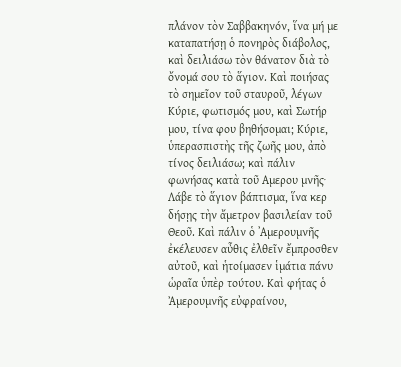πλάνον τὸν Σαββακηνόν, ἵνα μή με καταπατήσῃ ὁ πονηρὸς διάβολος, καὶ δειλιάσω τὸν θάνατον διὰ τὸ ὄνομά σου τὸ ἅγιον. Καὶ ποιήσας τὸ σημεῖον τοῦ σταυροῦ, λέγων Κύριε, φωτισμός μου, καὶ Σωτήρ μου, τίνα φου βηθήσομαι; Κύριε, ὑπερασπιστὴς τῆς ζωῆς μου, ἀπὸ τίνος δειλιάσω; καὶ πάλιν φωνήσας κατὰ τοῦ Αμερου μνῆς· Λάβε τὸ ἅγιον βάπτισμα, ἵνα κερ δήσῃς τὴν ἄμετρον βασιλείαν τοῦ Θεοῦ. Καὶ πάλιν ὁ ᾿Αμερουμνῆς ἐκέλευσεν αὖθις ἐλθεῖν ἔμπροσθεν αὐτοῦ, καὶ ἡτοίμασεν ἱμάτια πάνυ ὡραῖα ὑπὲρ τούτου. Καὶ φήτας ὁ Ἀμερουμνῆς εὐφραίνου,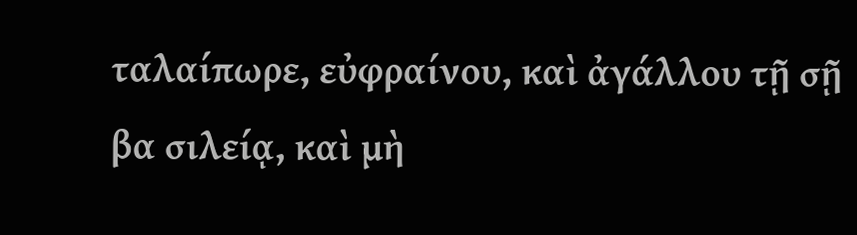ταλαίπωρε, εὐφραίνου, καὶ ἀγάλλου τῇ σῇ βα σιλείᾳ, καὶ μὴ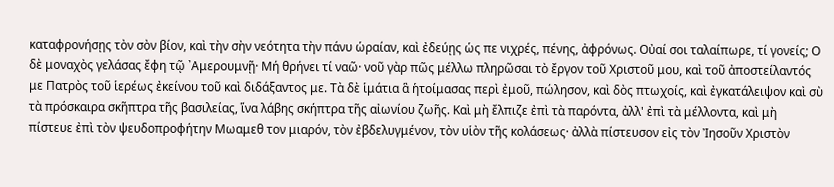καταφρονήσῃς τὸν σὸν βίον, καὶ τὴν σὴν νεότητα τὴν πάνυ ὡραίαν, καὶ ἐδεύῃς ὡς πε νιχρές, πένης, ἀφρόνως. Οὐαί σοι ταλαίπωρε, τί γονείς; Ο δὲ μοναχὸς γελάσας ἔφη τῷ ᾿Αμερουμνῇ· Μή θρήνει τί ναῶ· νοῦ γὰρ πῶς μέλλω πληρῶσαι τὸ ἔργον τοῦ Χριστοῦ μου, καὶ τοῦ ἀποστείλαντός με Πατρὸς τοῦ ἱερέως ἐκείνου τοῦ καὶ διδάξαντος με. Τὰ δὲ ἱμάτια ἃ ἡτοίμασας περὶ ἐμοῦ, πώλησον, καὶ δὸς πτωχοίς, καὶ ἐγκατάλειψον καὶ σὺ τὰ πρόσκαιρα σκῆπτρα τῆς βασιλείας, ἵνα λάβης σκήπτρα τῆς αἰωνίου ζωῆς. Καὶ μὴ ἔλπιζε ἐπὶ τὰ παρόντα, ἀλλ' ἐπὶ τὰ μέλλοντα, καὶ μὴ πίστευε ἐπὶ τὸν ψευδοπροφήτην Μωαμεθ τον μιαρόν, τὸν ἐβδελυγμένον, τὸν υἱὸν τῆς κολάσεως· ἀλλὰ πίστευσον εἰς τὸν Ἰησοῦν Χριστὸν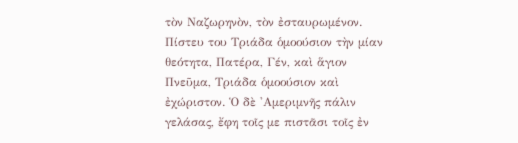τὸν Ναζωρηνὸν, τὸν ἐσταυρωμένον. Πίστευ του Τριάδα ὁμοούσιον τὴν μίαν θεότητα, Πατέρα, Γέν, καὶ ἅγιον Πνεῦμα, Τριάδα ὁμοούσιον καὶ ἐχώριστον. Ὁ δὲ 'Αμεριμνῆς πάλιν γελάσας, ἔφη τοῖς με πιστᾶσι τοῖς ἐν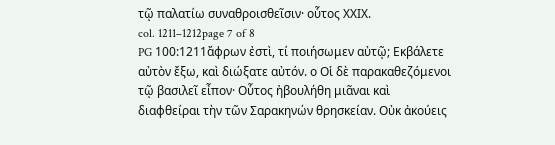τῷ παλατίω συναθροισθεῖσιν· οὗτος ΧΧΙΧ.
col. 1211–1212page 7 of 8
PG 100:1211ἄφρων ἐστὶ, τί ποιήσωμεν αὐτῷ; Εκβάλετε αὐτὸν ἔξω, καὶ διώξατε αὐτόν. ο Οἱ δὲ παρακαθεζόμενοι τῷ βασιλεῖ εἶπον· Οὗτος ἠβουλήθη μιᾶναι καὶ διαφθείραι τὴν τῶν Σαρακηνών θρησκείαν. Οὐκ ἀκούεις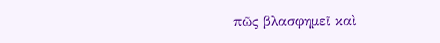πῶς βλασφημεῖ καὶ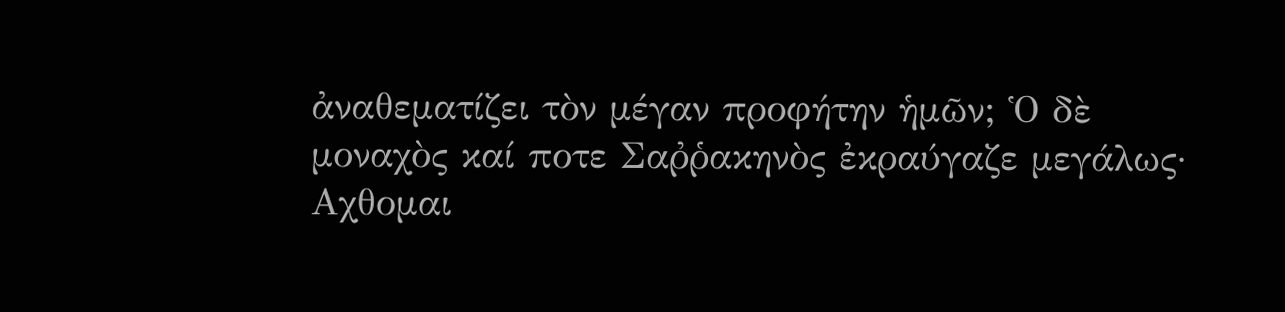ἀναθεματίζει τὸν μέγαν προφήτην ἡμῶν; Ὁ δὲ μοναχὸς καί ποτε Σαῤῥακηνὸς ἐκραύγαζε μεγάλως· Αχθομαι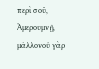περὶ σοῦ, Ἀμερουμνῇ, μᾶλλονοὐ γὰρ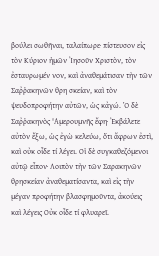βούλει σωθῆναι, ταλαίπωρε· πίστευσον εἰς τὸν Κύριον ἡμῶν Ἰησοῦν Χριστὸν, τὸν ἐσταυρωμέν νον, καὶ ἀναθεμάτισαν τὴν τῶν Σαῤῥακηνῶν θρη σκείαν, καὶ τὸν ψευδοπροφήτην αὐτῶν, ὡς κἀγώ. Ὁ δὲ Σαῤῥακηνὸς 'Αμερουμνῆς ἔφη· Ἐκβάλετε αὐτὸν ἔξω, ὡς ἐγὼ κελεύω, ὅτι ἄφρων ἐστὶ, καὶ οὐκ οἶδε τί λέγει. Οἱ δὲ συγκαθεζόμενοι αὐτῷ εἶπον· Λοιπὸν τὴν τῶν Σαρακηνῶν θρησκείαν ἀναθεματίσαντα, καὶ εἰς τὴν μέγαν προφήτην βλασφημοῦντα, ἀκούεις καὶ λέγεις Οὐκ οἶδε τί φλυαρεῖ.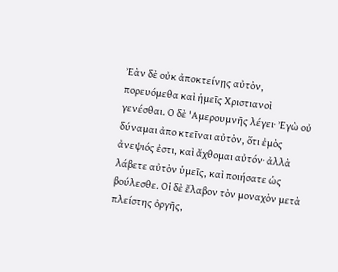Ἐὰν δὲ οὐκ ἀποκτείνῃς αὐτὸν, πορευόμεθα καὶ ἡμεῖς Χριστιανοὶ γενέσθαι. Ο δὲ 'Αμερουμνῆς λέγει· Ἐγὼ οὐ δύναμαι ἀπο κτεῖναι αὐτὸν, ὅτι ἐμὸς ἀνεψιός ἐστι, καὶ ἄχθομαι αὐτόν· ἀλλὰ λάβετε αὐτὸν ὑμεῖς, καὶ ποιήσατε ὡς βούλεσθε. Οἱ δὲ ἔλαβον τὸν μοναχὸν μετὰ πλείστης ὀργῆς,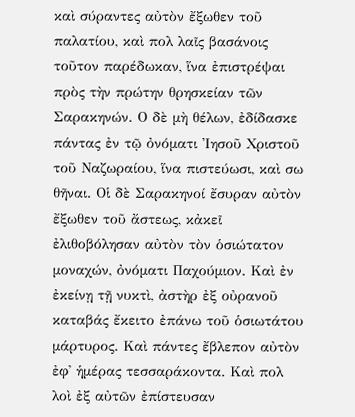καὶ σύραντες αὐτὸν ἔξωθεν τοῦ παλατίου, καὶ πολ λαῖς βασάνοις τοῦτον παρέδωκαν, ἵνα ἐπιστρέψαι πρὸς τὴν πρώτην θρησκείαν τῶν Σαρακηνών. Ο δὲ μὴ θέλων, ἐδίδασκε πάντας ἐν τῷ ὀνόματι Ἰησοῦ Χριστοῦ τοῦ Ναζωραίου, ἵνα πιστεύωσι, καὶ σω θῆναι. Οἱ δὲ Σαρακηνοί ἔσυραν αὐτὸν ἔξωθεν τοῦ ἄστεως, κἀκεῖ ἐλιθοβόλησαν αὐτὸν τὸν ὁσιώτατον μοναχών, ὀνόματι Παχούμιον. Καὶ ἐν ἐκείνῃ τῇ νυκτὶ, ἀστὴρ ἐξ οὐρανοῦ καταβάς ἔκειτο ἐπάνω τοῦ ὁσιωτάτου μάρτυρος. Καὶ πάντες ἔβλεπον αὐτὸν ἐφ' ἡμέρας τεσσαράκοντα. Καὶ πολ λοὶ ἐξ αὐτῶν ἐπίστευσαν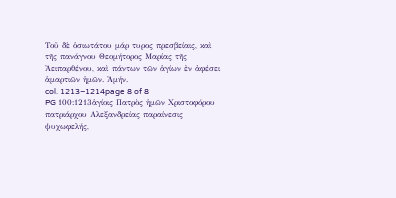Τοῦ δὲ ὁσιωτάτου μάρ τυρος πρεσβείαις, καὶ τῆς πανάγνου Θεομήτορος Μαρίας τῆς Ἀειπαρθένου, καὶ πάντων τῶν ἁγίων ἐν ἀφέσει ἁμαρτιῶν ἡμῶν. Ἀμήν.
col. 1213–1214page 8 of 8
PG 100:1213ἁγίοις Πατρὸς ἡμῶν Χριστοφόρου πατριάρχου Αλεξανδρείας παραίνεσις ψυχωφελής,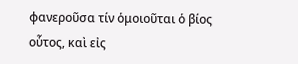φανεροῦσα τίν ὁμοιοῦται ὁ βίος οὗτος, καὶ εἰς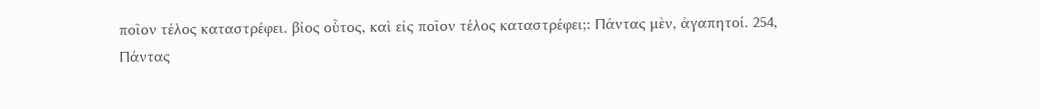ποῖον τέλος καταστρέφει. βίος οὗτος, καὶ εἰς ποῖον τέλος καταστρέφει;: Πάντας μὲν, ἀγαπητοί. 254, Πάντας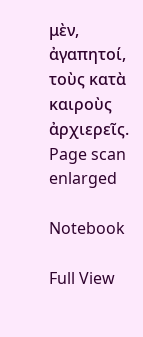μὲν, ἀγαπητοί, τοὺς κατὰ καιροὺς ἀρχιερεῖς.
Page scan enlarged

Notebook

Full View